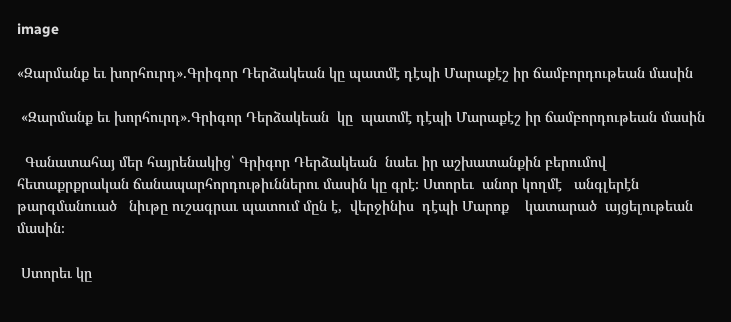image

«Զարմանք եւ խորհուրդ».Գրիգոր Դերձակեան կը պատմէ դէպի Մարաքէշ իր ճամբորդութեան մասին

 «Զարմանք եւ խորհուրդ».Գրիգոր Դերձակեան  կը  պատմէ դէպի Մարաքէշ իր ճամբորդութեան մասին

  Գանատահայ մեր հայրենակից՝ Գրիգոր Դերձակեան  նաեւ իր աշխատանքին բերումով    հետաքրքրական ճանապարհորդութիւններու մասին կը գրէ։ Ստորեւ  անոր կողմէ   անգլերէն  թարգմանուած   նիւթը ուշագրաւ պատում մըն է,  վերջինիս  դէպի Մարոք    կատարած  այցելութեան մասին։

 Ստորեւ կը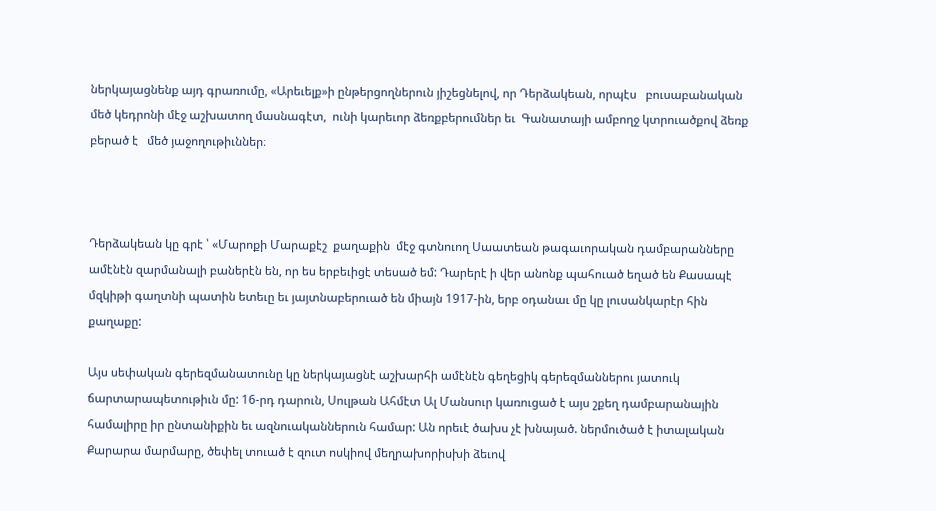ներկայացնենք այդ գրառումը, «Արեւելք»ի ընթերցողներուն յիշեցնելով, որ Դերձակեան, որպէս   բուսաբանական մեծ կեդրոնի մէջ աշխատող մասնագէտ,  ունի կարեւոր ձեռքբերումներ եւ  Գանատայի ամբողջ կտրուածքով ձեռք բերած է   մեծ յաջողութիւններ։



Դերձակեան կը գրէ ՝ «Մարոքի Մարաքէշ  քաղաքին  մէջ գտնուող Սաատեան թագաւորական դամբարանները ամէնէն զարմանալի բաներէն են, որ ես երբեւիցէ տեսած եմ: Դարերէ ի վեր անոնք պահուած եղած են Քասապէ մզկիթի գաղտնի պատին ետեւը եւ յայտնաբերուած են միայն 1917-ին, երբ օդանաւ մը կը լուսանկարէր հին քաղաքը:

Այս սեփական գերեզմանատունը կը ներկայացնէ աշխարհի ամէնէն գեղեցիկ գերեզմաններու յատուկ ճարտարապետութիւն մը: 16-րդ դարուն, Սուլթան Ահմէտ Ալ Մանսուր կառուցած է այս շքեղ դամբարանային համալիրը իր ընտանիքին եւ ազնուականներուն համար: Ան որեւէ ծախս չէ խնայած. ներմուծած է իտալական Քարարա մարմարը, ծեփել տուած է զուտ ոսկիով մեղրախորիսխի ձեւով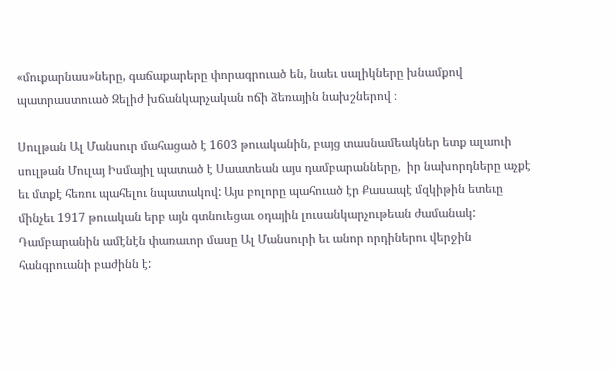«մուքարնաս»ները, գաճաքարերը փորագրուած են, նաեւ սալիկները խնամքով պատրաստուած Զելիժ խճանկարչական ոճի ձեռային նախշներով ։

Սուլթան Ալ Մանսուր մահացած է 1603 թուականին, բայց տասնամեակներ ետք ալաուի սուլթան Մուլայ Իսմայիլ պատած է Սաատեան այս դամբարանները,  իր նախորդները աչքէ եւ մտքէ հեռու պահելու նպատակով: Այս բոլորը պահուած էր Քասապէ մզկիթին ետեւը մինչեւ 1917 թուական երբ այն գտնուեցաւ օդային լուսանկարչութեան ժամանակ: Դամբարանին ամէնէն փառաւոր մասը Ալ Մանսուրի եւ անոր որդիներու վերջին հանգրուանի բաժինն է: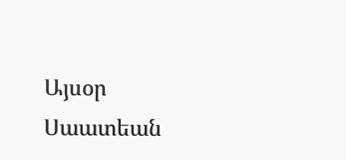Այսօր Սաատեան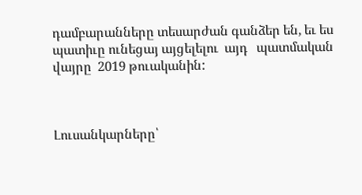դամբարանները տեսարժան գանձեր են, եւ ես պատիւը ունեցայ այցելելու  այդ   պատմական վայրը  2019 թուականին:



Լուսանկարները՝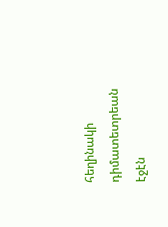հեղինակի դիմատետրեան էջէն